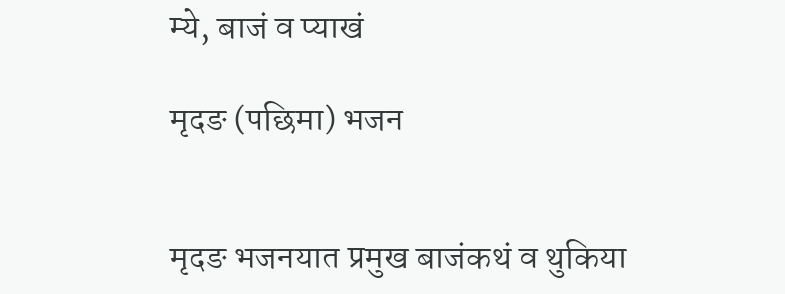म्ये, बाजं व प्याखं

मृदङ (पछिमा) भजन


मृदङ भजनयात प्रमुख बाजंकथं व थुकिया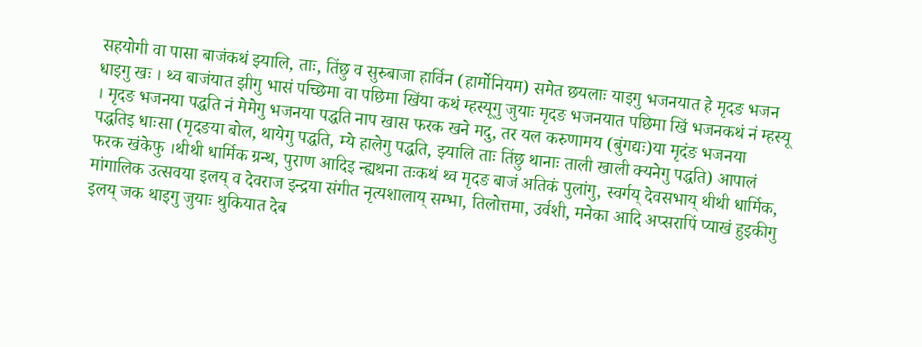सहयोगी वा पासा बाजंकथं झ्यालि, ताः, तिंछु व सुरुबाजा हार्विन (हार्मोनियम) समेत छयलाः याइगु भजनयात हे मृदङ भजन धाइगु खः । थ्व बाजंयात झीगु भासं पच्छिमा वा पछिमा खिंया कथं म्हस्यूगु जुयाः मृदङ भजनयात पछिमा खिं भजनकथं नं म्हस्यू । मृदङ भजनया पद्धति नं मेमेगु भजनया पद्धति नाप खास फरक खने मदु, तर यल करुणामय (बुंगद्यः)या मृदंङ भजनया पद्धतिइ धाःसा (मृदङया बोल, थायेगु पद्धति, म्ये हालेगु पद्धति, झ्यालि ताः तिंछु थानाः ताली खाली क्यनेगु पद्धति) आपालं फरक खंकेफु ।थीथी धार्मिक ग्रन्थ, पुराण आदिइ न्ह्यथना तःकथं थ्व मृदङ बाजं अतिकं पुलांगु, स्वर्गय्‌ देवसभाय्‌ थीथी धार्मिक, मांगालिक उत्सवया इलय्‌ व देवराज इन्द्रया संगीत नृत्यशालाय्‌ सम्भा, तिलोत्तमा, उर्वशी, मनेका आदि अप्सरापिं प्याखं हुइकीगु इलय्‌ जक थाइगु जुयाः थुकियात देब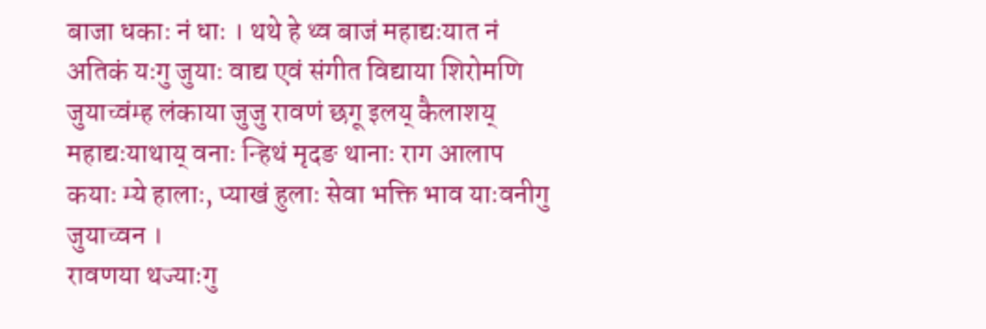बाजा धकाः नं धाः । थथे हे थ्व बाजं महाद्यःयात नं अतिकं यःगु जुयाः वाद्य एवं संगीत विद्याया शिरोमणि जुयाच्वंम्ह लंकाया जुजु रावणं छगू इलय्‌ कैलाशय्‌ महाद्यःयाथाय्‌ वनाः न्हिथं मृदङ थानाः राग आलाप कयाः म्ये हालाः, प्याखं हुलाः सेवा भक्ति भाव याःवनीगु जुयाच्वन ।
रावणया थज्याःगु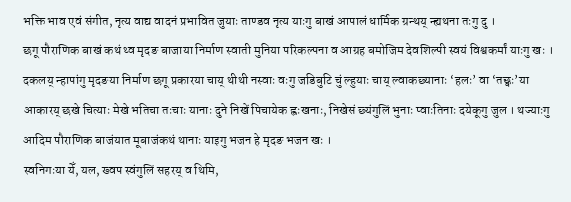भक्ति भाव एवं संगीत, नृत्य वाद्य वादनं प्रभावित जुयाः ताण्डव नृत्य याःगु बाखं आपालं धार्मिक ग्रन्थय्‌ न्ह्यथना तःगु दु ।
छगू पौराणिक बाखं कथं थ्व मृदङ बाजाया निर्माण स्वाती मुनिया परिकल्पना व आग्रह बमोजिम देवशिल्पी स्वयं विश्वकर्मां याःगु खः । दकलय्‌ न्हापांगु मृदङया निर्माण छगू प्रकारया चाय्‌ थीथी नस्वाः वःगु जडिबुटि चुं ल्हुयाः चाय्‌ ल्वाकछ्यानाः ‘हलः’ वा ‘तछ्वः’या आकारय्‌ छखे चित्याः मेखे भतिचा तःचाः यानाः दुने निखें पिचायेक ह्वःखनाः, निखेसं छ्यंगुलिं भुनाः प्वाःतिनाः दयेकूगु जुल । थज्याःगु आदिम पौराणिक बाजंयात मूबाजंकथं थानाः याइगु भजन हे मृदङ भजन खः ।
स्वनिगःया येँ, यल, ख्वप स्वंगुलिं सहरय्‌ व थिमि,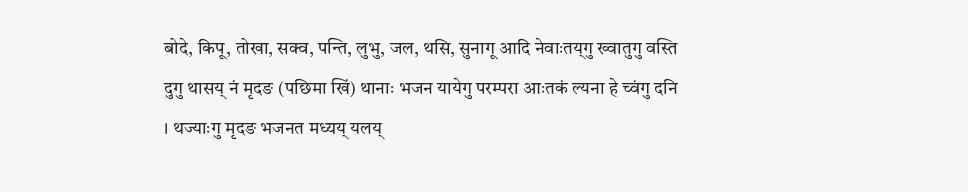बोदे, किपू, तोखा, सक्व, पन्ति, लुभु, जल, थसि, सुनागू आदि नेवाःतय्‌गु ख्वातुगु वस्ति दुगु थासय्‌ नं मृदङ (पछिमा खिं) थानाः भजन यायेगु परम्परा आःतकं ल्यना हे च्वंगु दनि । थज्याःगु मृदङ भजनत मध्यय्‌ यलय्‌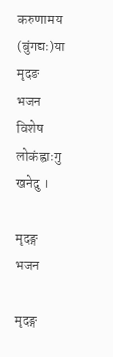करुणामय (बुंगद्यः)या मृदङ भजन विशेष लोकंह्वाःगु खनेदु ।

मृदङ्ग भजन

मृदङ्ग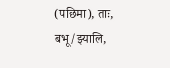(पछिमा), ताः, बभू/झ्यालि,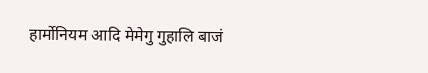हार्मोनियम आदि मेमेगु गुहालि बाजं